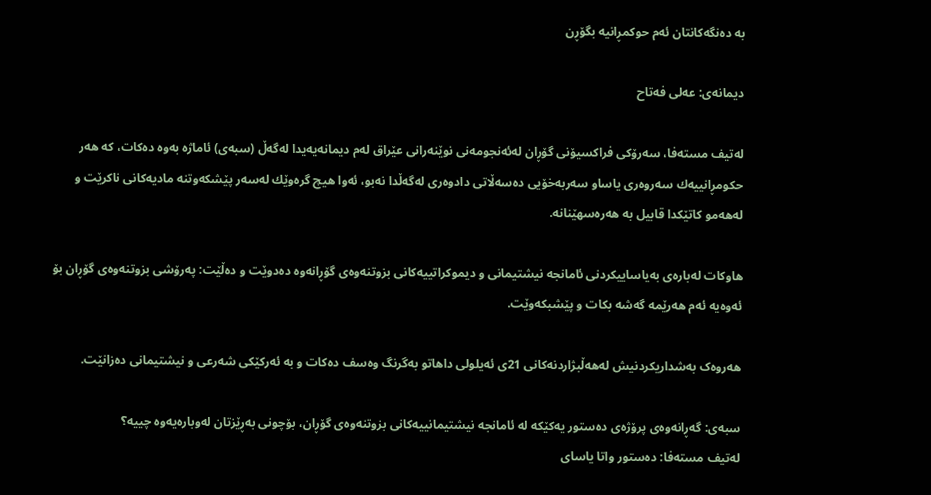بە دەنگەکانتان ئەم حوکمڕانیە بگۆڕن

دیمانەی: عەلی فەتاح

له‌تیف مسته‌فا، سه‌رۆكی‌ فراكسیۆنی‌ گۆڕان له‌ئه‌نجومه‌نی‌ نوێنه‌رانی‌ عێراق لەم دیمانەیەیدا لەگەڵ (سبه‌ی‌) ئاماژە بەوە دەکات، کە هه‌ر حكومڕانییه‌ك سه‌روه‌ری‌ یاساو سه‌ربه‌خۆیی‌ ده‌سه‌ڵاتی‌ دادوه‌ری‌ له‌گه‌ڵدا نه‌بو، ئەوا هیچ گره‌وێك له‌سه‌ر پێشكه‌وتنه‌ مادیه‌كانی‌ ناكرێت و له‌هه‌مو كاتێكدا قابیل به‌ هه‌ره‌سهێنانه‌.

هاوکات لەبارەی به‌یاساییكردنی‌ ئامانجه‌ نیشتیمانی‌ و دیموكراتییه‌كانی‌ بزوتنه‌وه‌ی‌ گۆڕانه‌وه‌ ده‌دوێت و دەڵێت: په‌رۆشی‌ بزوتنه‌وه‌ی‌ گۆڕان بۆ ئه‌وه‌یه‌ ئه‌م هه‌رێمه‌ گه‌شه‌ بكات و پێشبكه‌وێت.

هەروەک به‌شداریكردنیش له‌هه‌ڵبژاردنه‌كانی‌ 21ی‌ ئه‌یلولی‌ داهاتو به‌گرنگ وه‌سف ده‌كات و به‌ ئه‌ركێكی‌ شه‌رعی‌ و نیشتیمانی‌ ده‌زانێت.

سبه‌ی‌: گه‌ڕانه‌وه‌ی‌ پرۆژه‌ی‌ ده‌ستور یه‌كێكه‌ له‌ ئامانجه‌ نیشتیمانییه‌كانی‌ بزوتنه‌وه‌ی‌ گۆڕان، بۆچونی‌ به‌ڕێزتان له‌وباره‌یه‌وه‌ چییه‌؟
له‌تیف مستەفا: ده‌ستور واتا یاسای‌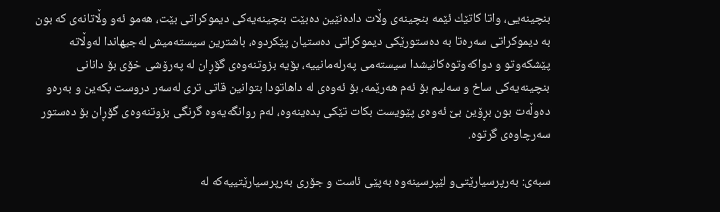بنچینه‌یی‌، واتا كاتێك ئێمه‌ بنچینه‌ی‌ وڵات داده‌نێین ده‌بێت بنچینه‌یه‌كی‌ دیموكراتی‌ بێت، هه‌مو ئه‌و وڵاتانه‌ی‌ كه‌ بون به‌ دیموكراتی‌ سه‌ره‌تا به‌ ده‌ستورێكی‌ دیموكراتی‌ ده‌ستیان پێكردوه‌، باشترین سیسته‌میش له‌جیهاندا له‌وڵاته‌ پێشكه‌وتو و دواكه‌وتوه‌كانیشدا سیسته‌می‌ په‌رله‌مانییه‌، بۆیه‌ بزوتنه‌وه‌ی‌ گۆڕان له‌ په‌رۆشی‌ خۆی‌ بۆ دانانی‌ بنچینه‌یه‌كی‌ ساخ و سه‌لیم بۆ ئه‌م هه‌رێمه‌، بۆ ئه‌وه‌ی‌ له‌ داهاتودا بتوانین قاتی‌ تری‌ له‌سه‌ر دروست بكه‌ین و به‌ره‌و ده‌وڵه‌ت بون بڕۆین بێ ئه‌وه‌ی‌ پێویست بكات تێكی‌ بده‌ینه‌وه‌، له‌م روانگه‌یه‌وه‌ گرنگی بزوتنه‌وه‌ی‌ گۆڕان بۆ ده‌ستور سه‌رچاوه‌ی‌ گرتوه‌.

سبه‌ی‌: به‌رپرسیارێتی‌و لێپرسینه‌وه‌ به‌پێی‌ ئاست و جۆری‌ به‌رپرسیارێتییه‌كه‌ له‌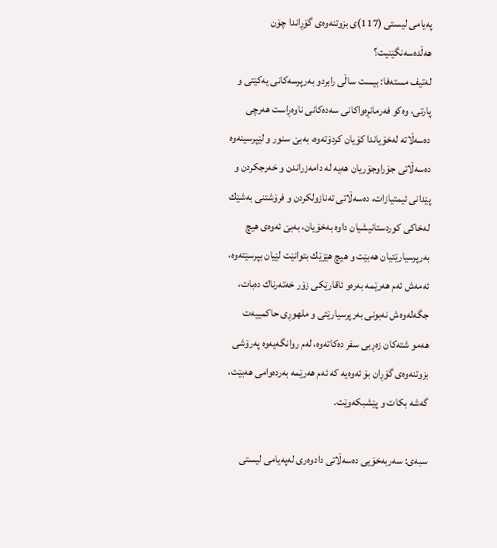په‌یامی‌ لیستی‌ (117)ی‌ بزوتنه‌وه‌ی‌ گۆڕاندا چۆن هه‌ڵده‌سه‌نگێنیت؟
له‌تیف مستەفا: بیست ساڵی‌ رابردو بەرپرسەکانی یه‌كێتی‌ و پارتی‌، وه‌كو فه‌رمانڕه‌واكانی‌ سه‌ده‌كانی‌ ناوه‌ڕاست هه‌رچی‌ ده‌سه‌ڵاته‌ له‌خۆیاندا كۆیان كردۆته‌وه‌، به‌بێ‌ سنور و لێپرسینه‌وه‌ ده‌سه‌ڵاتی‌ جۆراوجۆریان هه‌یه‌ له‌ دامه‌زراندن و خه‌رجكردن و پێدانی‌ ئیمتیازات، ده‌سه‌ڵاتی‌ ته‌نازولكردن و فرۆشتنی‌ به‌شێك له‌خاكی‌ كوردستانیشیان داوه‌ به‌خۆیان، به‌بێ‌ ئه‌وه‌ی‌ هیچ به‌رپرسیارێتیان هه‌بێت و هیچ هێزێك بتوانێت لێیان بپرسێته‌وه‌، ئه‌مه‌ش ئه‌م هه‌رێمه‌ به‌ره‌و ئاقارێكی‌ زۆر خه‌ته‌رناك ده‌بات، جگەلەوەش نه‌بونی‌ به‌رپرسیارێتی‌ و ملهوڕی‌ حاكمییه‌ت هه‌مو شته‌كان زه‌ڕبی‌ سفر ده‌كاته‌وه‌، له‌م روانگه‌یه‌وه‌ په‌رۆشی‌ بزوتنه‌وه‌ی‌ گۆڕان بۆ ئه‌وه‌یه‌ كه‌ ئه‌م هه‌رێمه‌ به‌رده‌وامی‌ هه‌بێت، گه‌شه‌ بكات و پێشبكه‌وێت.

سبه‌ی‌: سه‌ربه‌خۆیی‌ ده‌سه‌ڵاتی‌ دادوه‌ری‌ له‌په‌یامی‌ لیستی‌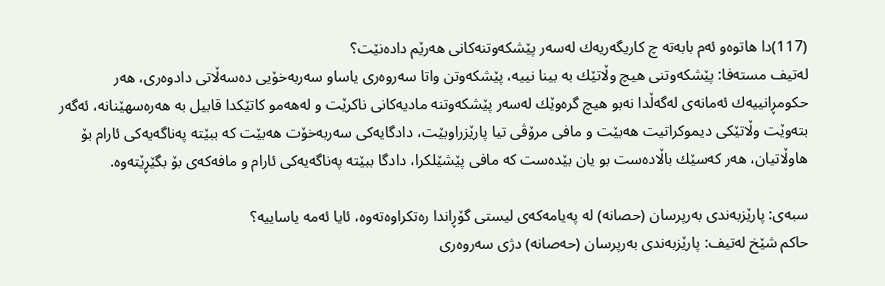(117)دا هاتوه‌و ئه‌م بابه‌ته‌ چ كاریگه‌ریه‌ك له‌سه‌ر پێشكه‌وتنه‌كانی‌ هه‌رێم داده‌نێت؟
له‌تیف مستەفا: پێشكه‌وتنی‌ هیچ وڵاتێك به‌ بینا نییه‌، پێشكه‌وتن واتا سه‌روه‌ری‌ یاساو سه‌ربه‌خۆیی‌ ده‌سه‌ڵاتی‌ دادوه‌ری‌، هه‌ر حكومڕانییه‌ك ئه‌مانه‌ی‌ له‌گه‌ڵدا نه‌بو هیچ گره‌وێك له‌سه‌ر پێشكه‌وتنه‌ مادیه‌كانی‌ ناكرێت و له‌هه‌مو كاتێكدا قابیل به‌ هه‌ره‌سهێنانه‌، ئه‌گه‌ر بته‌وێت وڵاتێكی‌ دیموكراتیت هه‌بێت و مافی‌ مرۆڤی‌ تیا پارێزراوبێت، دادگایه‌كی‌ سه‌ربه‌خۆت هه‌بێت كه‌ ببێته‌ په‌ناگه‌یه‌كی‌ ئارام بۆ هاوڵاتیان، هه‌ر كه‌سێك باڵاده‌ست بو یان بێده‌ست كه‌ مافی‌ پێشێلكرا، دادگا ببێته‌ په‌ناگه‌یه‌كی‌ ئارام و مافه‌كه‌ی‌ بۆ بگێڕێته‌وه‌.

سبه‌ی‌: پارێزبه‌ندی‌ به‌رپرسان‌ (حصانه‌) له‌ په‌یامه‌كه‌ی‌ لیستی‌ گۆڕاندا ره‌تكراوه‌ته‌وه‌، ئایا ئه‌مە یاساییه‌؟
حاكم شێخ له‌تیف: پارێزبه‌ندی‌ به‌رپرسان‌ (حه‌صانه‌) دژی‌ سه‌روه‌ری‌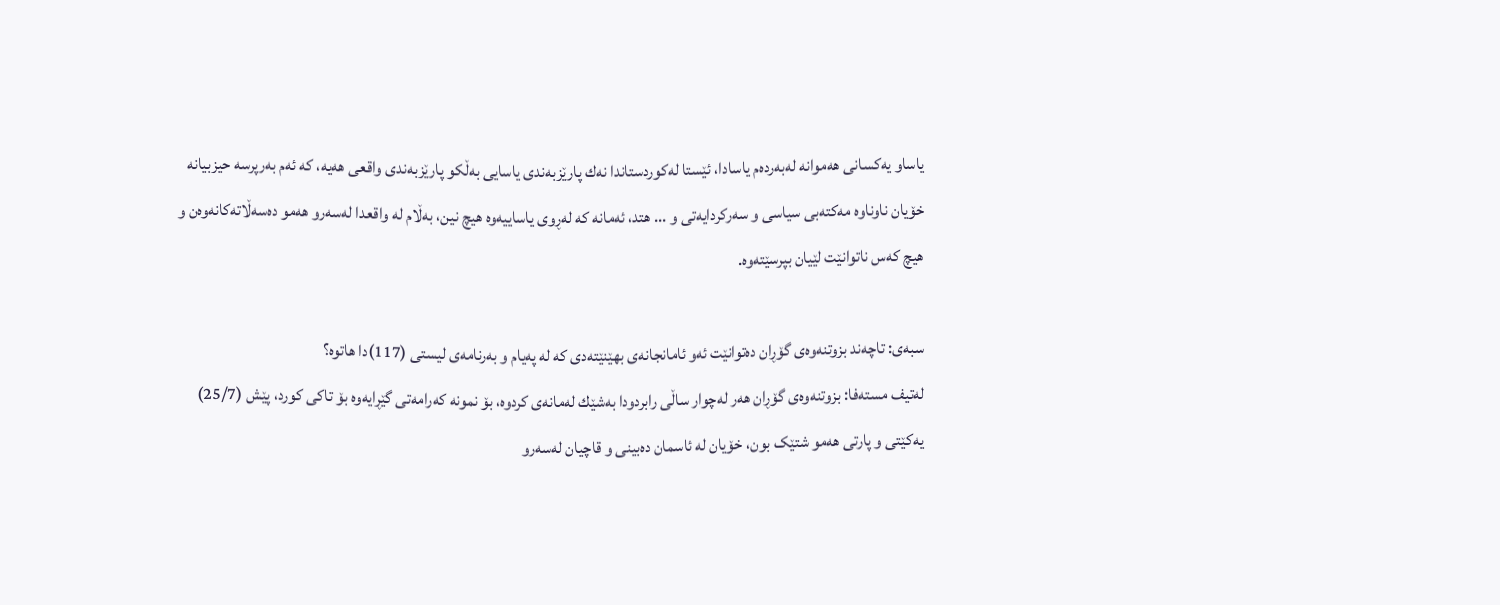یاساو یه‌كسانی‌ هه‌موانه‌ له‌به‌رده‌م یاسادا، ئێستا له‌كوردستاندا نه‌ك پارێزبه‌ندی‌ یاسایی‌ به‌ڵكو پارێزبه‌ندی‌ واقعی‌ هه‌یه‌، كه‌ ئه‌م به‌رپرسه‌ حیزبیانه‌ خۆیان ناوناوه‌ مه‌كته‌بی‌ سیاسی‌ و سه‌ركردایه‌تی‌ و ... هتد، ئه‌مانه‌ كه‌ له‌ڕوی‌ یاساییه‌وه ‌هیچ نین، به‌ڵام له‌ واقعدا له‌سه‌رو هه‌مو ده‌سه‌ڵاته‌كانه‌وه‌ن و هیچ كه‌س ناتوانێت لێیان بپرسێته‌وه‌.

سبه‌ی‌: تاچه‌ند بزوتنه‌وه‌ی‌ گۆڕان ده‌توانێت ئه‌و ئامانجانه‌ی‌ بهێنێته‌دی‌ كه‌ له‌ په‌یام و به‌رنامه‌ی‌ لیستی‌ (117)دا هاتوه‌؟
له‌تیف مستەفا: بزوتنه‌وه‌ی‌ گۆڕان هه‌ر له‌چوار ساڵی‌ رابردودا به‌شێك له‌مانه‌ی‌ كردوه‌، بۆ نمونه‌ كه‌رامه‌تی‌ گێڕایه‌وه‌ بۆ تاكی‌ كورد، پێش (25/7) یه‌كێتی‌ و پارتی‌ هەمو شتێک بون، خۆیان له‌ ئاسمان ده‌بینی‌ و قاچیان له‌سه‌رو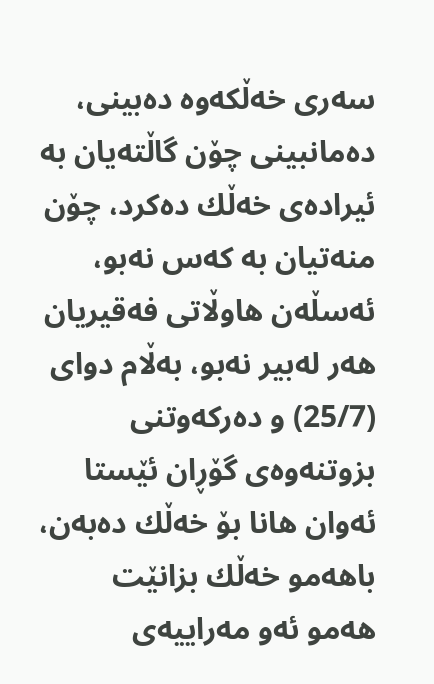سه‌ری‌ خه‌ڵكه‌وه‌ ده‌بینی‌، ده‌مانبینی‌ چۆن گاڵته‌یان به‌ ئیراده‌ی‌ خه‌ڵك ده‌كرد، چۆن منه‌تیان به‌ كه‌س نه‌بو، ئەسڵەن هاوڵاتی‌ فه‌قیریان هه‌ر له‌بیر نه‌بو، به‌ڵام دوای‌ (25/7) و ده‌ركه‌وتنی‌ بزوتنه‌وه‌ی‌ گۆڕان ئێستا ئه‌وان هانا بۆ خه‌ڵك دەبەن، باهه‌مو خه‌ڵك بزانێت هه‌مو ئه‌و مه‌راییەی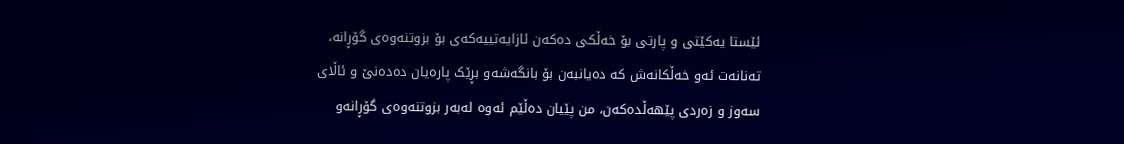ئێستا یه‌كێتی‌ و پارتی‌ بۆ خه‌ڵكی‌ ده‌كه‌ن ئازایه‌تییه‌كه‌ی‌ بۆ بزوتنه‌وه‌ی‌ گۆڕانه‌، ته‌نانه‌ت ئه‌و خه‌ڵكانه‌ش كه‌ ده‌یانبه‌ن بۆ بانگه‌شه‌و بڕێک پارەیان ده‌ده‌نێ‌ و ئاڵای‌ سه‌وز و زه‌ردی‌ پێهه‌ڵده‌كه‌ن، من پێیان ده‌ڵێم ئه‌وه‌ له‌به‌ر بزوتنه‌وه‌ی‌ گۆڕانه‌و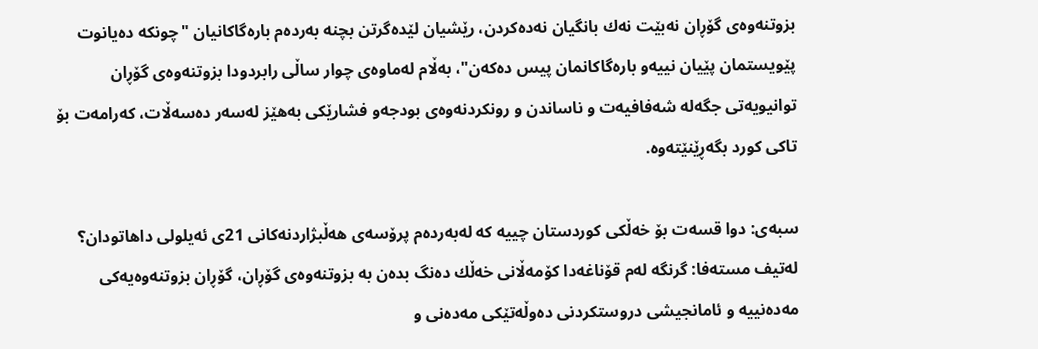بزوتنه‌وه‌ی‌ گۆڕان نه‌بێت نه‌ك بانگیان نه‌ده‌كردن، رێشیان لێده‌گرتن بچنه‌ به‌رده‌م باره‌گاكانیان "چونكه‌ ده‌یانوت پێویستمان پێیان نییه‌و باره‌گاكانمان پیس ده‌كه‌ن"، به‌ڵام له‌ماوه‌ی‌ چوار ساڵی‌ رابردودا بزوتنه‌وه‌ی‌ گۆڕان توانیویەتی‌ جگه‌له‌ شه‌فافیه‌ت و ناساندن و رونكردنه‌وه‌ی‌ بودجه‌و فشارێكی‌ به‌هێز له‌سه‌ر ده‌سه‌ڵات، كه‌رامه‌ت بۆ تاكی‌ كورد بگەڕێنێتەوە.

سبه‌ی‌: دوا قسه‌ت بۆ خه‌ڵكی‌ كوردستان چییه‌ كه‌ له‌به‌رده‌م پرۆسه‌ی‌ هه‌ڵبژاردنه‌كانی‌ 21ی‌ ئه‌یلولی‌ داهاتودان؟
له‌تیف مستەفا: گرنگه‌ له‌م قۆناغه‌دا كۆمه‌ڵانی‌ خه‌ڵك ده‌نگ بده‌ن به‌ بزوتنه‌وه‌ی‌ گۆڕان، گۆڕان بزوتنه‌وه‌یه‌كی‌ مه‌ده‌نییه‌ و ئامانجیشی‌ دروستكردنی‌ ده‌وڵه‌تێكی‌ مه‌ده‌نی و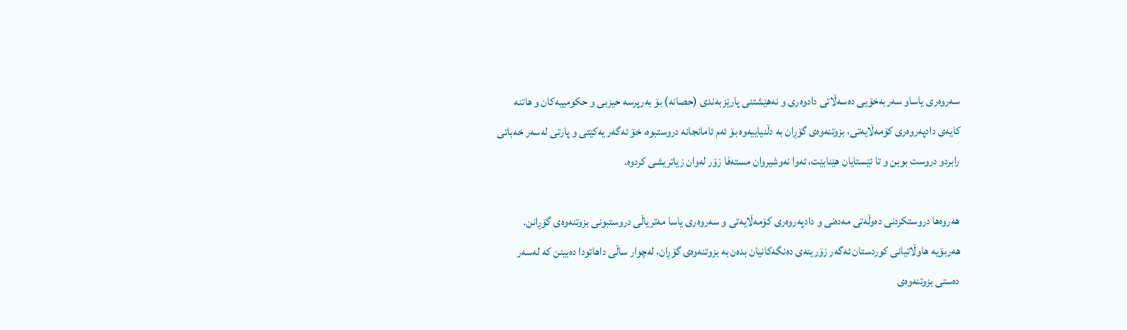سه‌روه‌ری‌ یاساو سه‌ربه‌خۆیی‌ ده‌سه‌ڵاتی‌ دادوه‌ری‌ و نه‌هێشتنی‌ پارێزبه‌ندی‌ (حصانه‌) بۆ به‌رپرسه‌ حیزبی‌ و حكومییه‌كان و هاتنه‌ كایه‌ی‌ دادپه‌روه‌ری‌ كۆمه‌ڵایه‌تی‌، بزوتنه‌وه‌ی‌ گۆڕان به‌ دڵنیاییه‌وه‌ بۆ ئه‌م ئامانجانه‌ دروستبوه‌، خۆ ئه‌گه‌ر یه‌كێتی‌ و پارتی‌ له‌سه‌ر خه‌باتی‌ رابردو دروست بوبن و تا ئێستایان هێنابێت، ئه‌وا نه‌وشیروان مسته‌فا زۆر له‌وان زیاتریشی‌ كردوه.

هەروەها دروستكردنی‌ ده‌وڵه‌تی‌ مه‌ده‌نی‌ و دادپه‌روه‌ری‌ كۆمه‌ڵایه‌تی‌ و سه‌روه‌ری‌ یاسا مه‌تریاڵی‌ دروستبونی‌ بزوتنه‌وه‌ی‌ گۆڕانن. هه‌ربۆیه‌ هاوڵاتیانی‌ كوردستان ئه‌گه‌ر زۆرینه‌ی‌ ده‌نگه‌كانیان بده‌ن به‌ بزوتنه‌وه‌ی‌ گۆڕان، له‌چوار ساڵی‌ داهاتودا ده‌بینن كه‌ له‌سه‌ر ده‌ستی‌ بزوتنه‌وه‌ی‌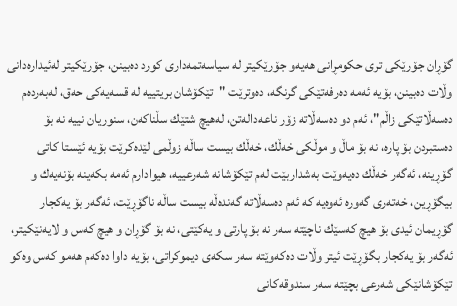گۆڕان جۆرێكی تری‌ حكومڕانی‌ هه‌یه‌و جۆرێكیتر له‌ سیاسه‌تمه‌داری‌ كورد ده‌بینن، جۆرێكیتر له‌ئیداره‌دانی‌ وڵات ده‌بینن، بۆیه‌ ئه‌مه‌ ده‌رفه‌تێكی‌ گرنگه‌، ده‌وترێت "تێكۆشان بریتییه‌ لە‌ قسه‌یه‌كی‌ حه‌ق، له‌به‌رده‌م‌ ده‌سه‌ڵاتێكی‌ زاڵم"، ئه‌م دو ده‌سه‌ڵاته‌ زۆر ناعه‌داله‌تن، له‌هیچ شتێك سڵناكه‌ن، سنوریان نییه‌ نه‌ بۆ ده‌ستبردن بۆ پاره‌، نه‌ بۆ ماڵ و موڵكی‌ خه‌ڵك، خه‌ڵك بیست ساڵه‌ زوڵمی‌ لێده‌كرێت بۆیە ئێستا كاتی‌ گۆڕینه‌، ئه‌گه‌ر خه‌ڵك ده‌یه‌وێت به‌شداربێت له‌م تێكۆشانه‌ شه‌رعییه‌، هیوادارم ئه‌مه‌ بكه‌ینه‌ بۆنه‌یه‌ك و بیگۆڕین، خه‌ته‌ری‌ گه‌وره‌ ئه‌وه‌یه‌ كه‌ ئه‌م ده‌سه‌ڵاته‌ گه‌نده‌ڵه‌ بیست ساڵه‌ ناگۆڕێت، ئه‌گه‌ر بۆ یه‌كجار گۆڕیمان ئیدی‌ بۆ هیچ كه‌سێك ناچێته‌ سه‌ر نه‌ بۆ پارتی‌ و یه‌كێتی‌، نه‌ بۆ گۆڕان و هیچ كه‌س و لایه‌نێكیتر، ئه‌گه‌ر بۆ یه‌كجار بگۆڕێت ئیتر وڵات ده‌كه‌وێته‌ سه‌ر سكه‌ی‌ دیموكراتی‌، بۆیه‌ داوا ده‌كه‌م هه‌مو كه‌س وه‌كو تێكۆشانێكی‌ شه‌رعی‌ بچێته‌ سه‌ر سندوقه‌كانی‌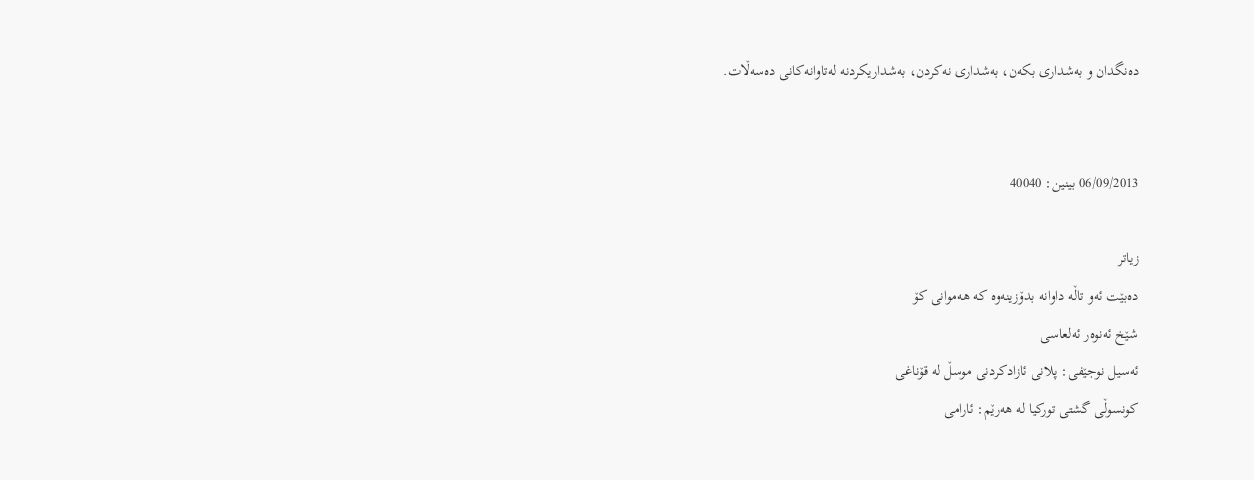ده‌نگدان و به‌شداری‌ بكه‌ن، به‌شداری‌ نه‌كردن، به‌شداریكردنه‌ له‌تاوانه‌كانی‌ ده‌سه‌ڵات.


06/09/2013 بینین: 40040

زیاتر
دەبێت ئەو تاڵە داوانە بدۆزینەوە کە هەموانی کۆ
شێخ ئه‌نوه‌ر ئه‌لعاسی‌
ئەسیل نوجێفی: پلانی ئازادکردنی موسڵ لە قۆناغی
کونسوڵی گشتی تورکیا لە هەرێم: ئارامی‌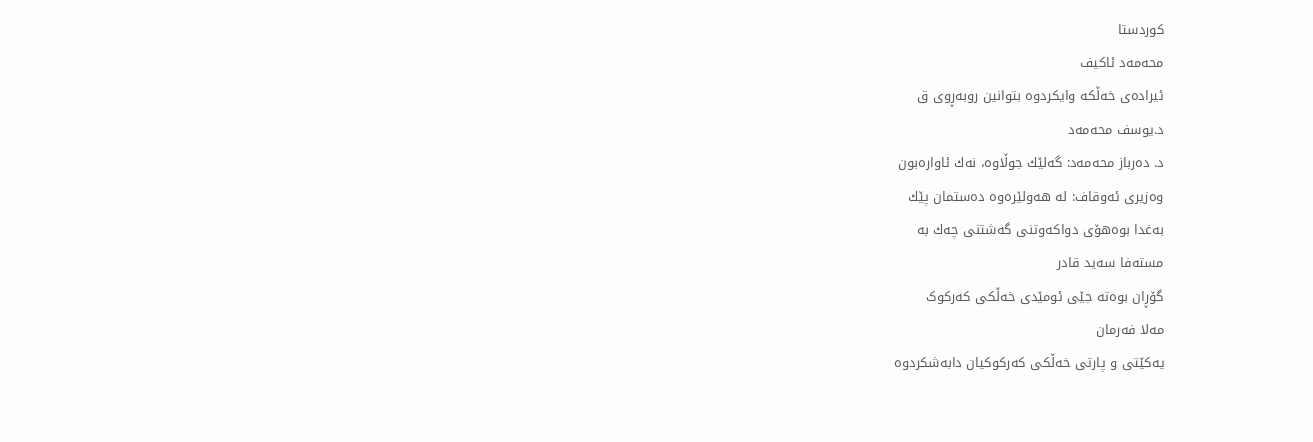كوردستا
محەمەد ئاکیف‌
ئیراده‌ی‌ خه‌ڵكە وایكردوه‌ بتوانین روبه‌ڕوی ق
د.یوسف محەمەد‌
د. دەرباز محەمەد: گەلێك جوڵاوە، نەك ئاوارەبون
وه‌زیری‌ ئه‌وقاف: له‌ هه‌ولێرەوە ده‌ستمان پێك
به‌غدا بوه‌هۆی‌ دواكه‌وتنی‌ گه‌شتنی‌ چه‌ك به‌
مسته‌فا سه‌ید قادر‌
گۆڕان بوەتە جێی ئومێدی خەڵکی کەرکوک
مه‌لا فه‌رمان‌
یەکێتی و پارتی خەڵکی کەرکوکیان دابەشکردوە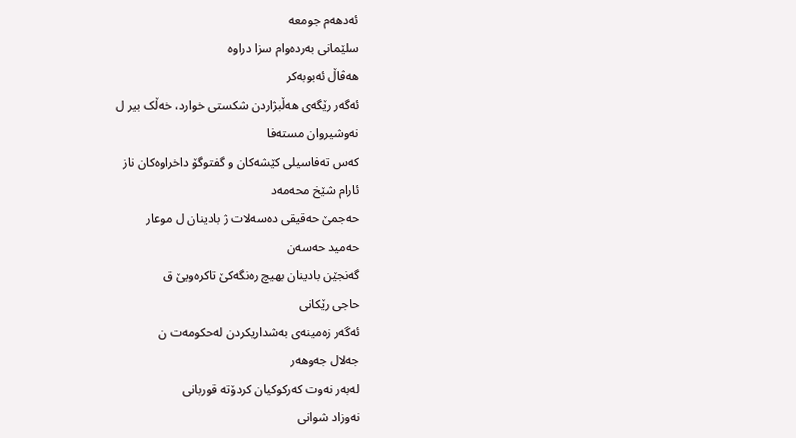ئه‌دهه‌م جومعه‌‌
سلێمانی به‌رده‌وام سزا دراوه‌
هه‌ڤاڵ ئه‌بوبه‌كر‌
ئەگەر رێگەی هەڵبژاردن شکستی خوارد، خەڵک بیر ل
نەوشیروان مستەفا‌
كەس تەفاسیلی كێشەكان و گفتوگۆ داخراوەكان ناز
ئارام شێخ محەمەد‌
حه‌جمێ‌ حه‌قیقی‌ ده‌سه‌لات ژ بادینان ل موعار
حه‌مید حه‌سه‌ن‌
گه‌نجێن بادینان بهیچ ره‌نگه‌كێ‌ تاكره‌ویێ‌ ق
حاجی‌ رێكانی‌‌
ئه‌گه‌ر زه‌مینه‌ی‌ به‌شداریكردن له‌حكومه‌ت ن
جه‌لال جه‌وهه‌ر‌
له‌به‌ر نه‌وت كه‌ركوكیان كردۆته‌ قوربانی‌
نه‌وزاد شوانی‌‌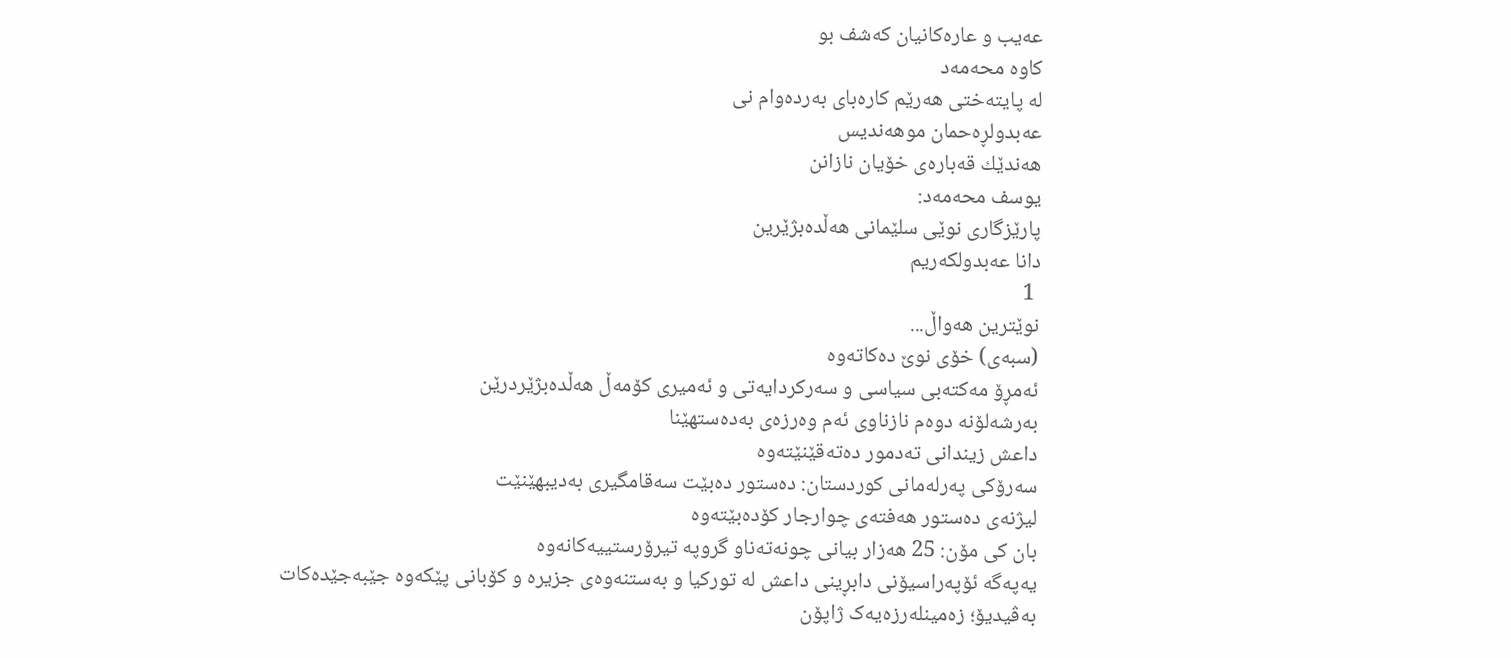عه‌یب ‌و عاره‌كانیان كه‌شف بو
كاوه‌ محه‌مه‌د‌
له‌ پایته‌ختی‌ هه‌رێم كاره‌بای‌ به‌رده‌وام نی
عه‌بدولڕه‌حمان موهەندیس‌
هه‌ندێك قه‌باره‌ی‌ خۆیان نازانن
یوسف محه‌مه‌د:
پارێزگاری‌ نوێی‌ سلێمانی‌ هه‌ڵده‌بژێرین
دانا عەبدولکەریم‌
 1
نوێترین هه‌واڵ...
(سبەى) خۆى نوێ دەکاتەوە
ئه‌مڕۆ مه‌كته‌بی‌ سیاسی‌ و سه‌ركردایه‌تی‌ و ئه‌میری‌ كۆمه‌ڵ هەڵدەبژێردرێن
به‌رشه‌لۆنه‌ دوه‌م نازناوی ئه‌م وه‌رزه‌ی به‌ده‌ستهێنا
داعش زیندانی تەدمور دەتەقێنێتەوە
سەرۆكی پەرلەمانی كوردستان: دەستور دەبێت سەقامگیری بەدیبهێنێت
لیژنەی دەستور هەفتەی چوارجار كۆدەبێتەوە
بان كی مۆن: 25 هەزار بیانی چونەتەناو گروپە تیرۆرستییەكانەوە
یەپەگە ئۆپەراسیۆنی دابڕینی داعش لە تورکیا و بەستنەوەی جزیرە و کۆبانی پێکەوە جێبەجێدەکات
بەڤیدیۆ؛ زەمینلەرزەیەک ژاپۆن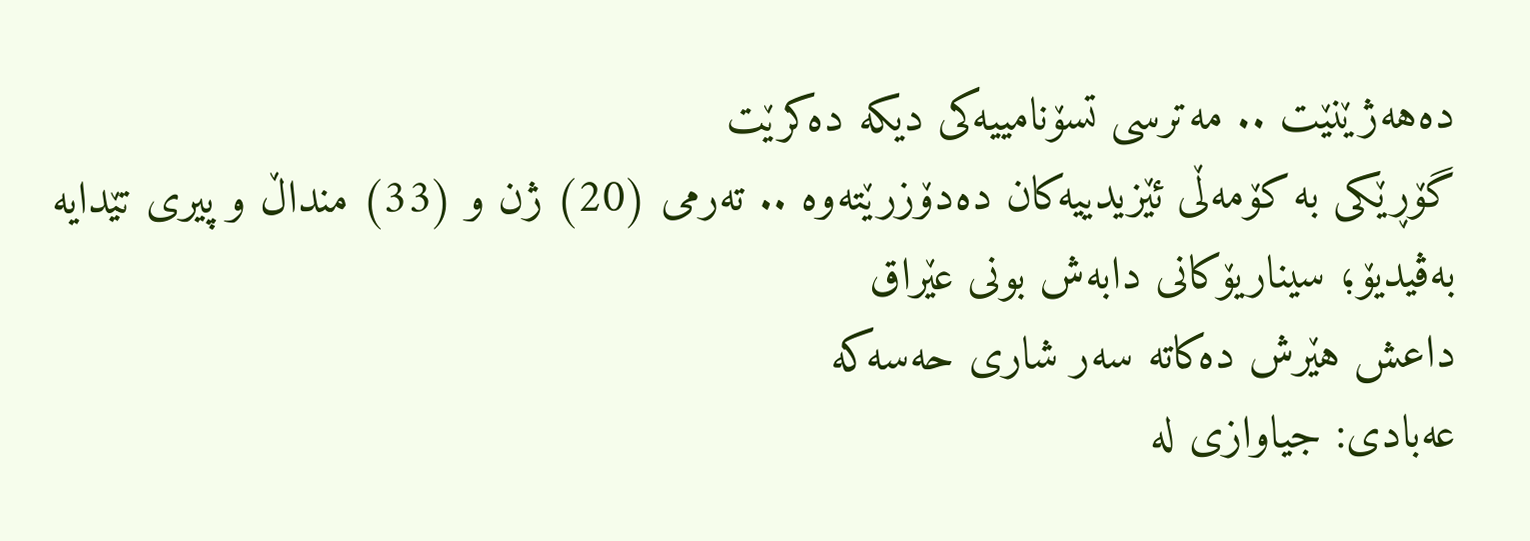دەهەژێنێت .. مەترسی تسۆنامییەکی دیکە دەکرێت
گۆڕێکی بە کۆمەڵی ئێزیدییەکان دەدۆزرێتەوە .. تەرمی (20) ژن و (33) منداڵ و پیری تێدایە
بەڤیدیۆ؛ سیناریۆکانی دابەش بونی عێراق
داعش هێرش دەکاتە سەر شاری حەسەکە
عه‌بادی: جیاوازی له‌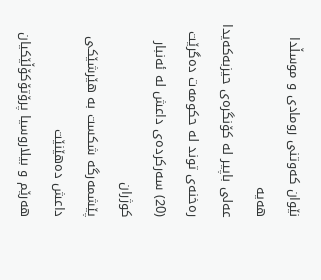نێوان کەوتنی رومادی و موسڵدا هه‌یه‌
عەلی باپیر لە کۆنگرەی حیزبەکەیدا رەخنەی توند لە حکومەت دەگرێت
(20) سه‌ركرده‌ی داعش لە ئەنبار کوژران
پێشمەرگە شكست بە هێرشێكی داعش دەهێنێت
هەرێم و بیلاروسیا پرۆتۆکۆڵێکیان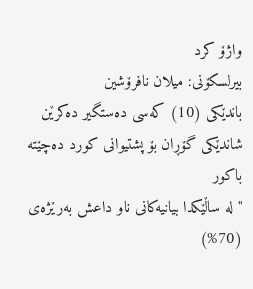واژۆ کرد
بیرلسكۆنی: میلان نافرۆشین
باندێکی (10) کەسى دەستگیر دەکرێن
شاندێکى گۆڕان بۆ پشتیوانی کورد دەچێتە باکور
''لە ساڵێکدا بیانیه‌كانی ناو داعش بەرێژەى (70%)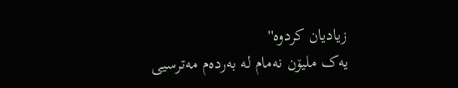زیادیان کردوە''
یەک ملیۆن نەمام لە بەردەم مەترسیی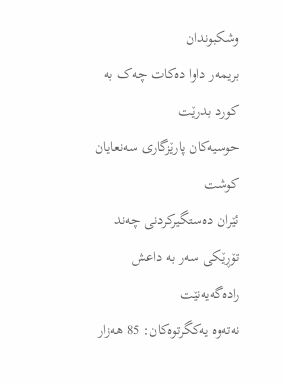وشکبوندان
بریمه‌ر داوا دەکات چەک بە کورد بدرێت
حوسیەکان پارێزگارى سەنعایان کوشت
ئێران دەستگیرکردنى چه‌ند تۆڕێكی‌ سه‌ر به‌ داعش رادەگەیەنێت
نەتەوە یەكگرتوەكان: 85 هەزار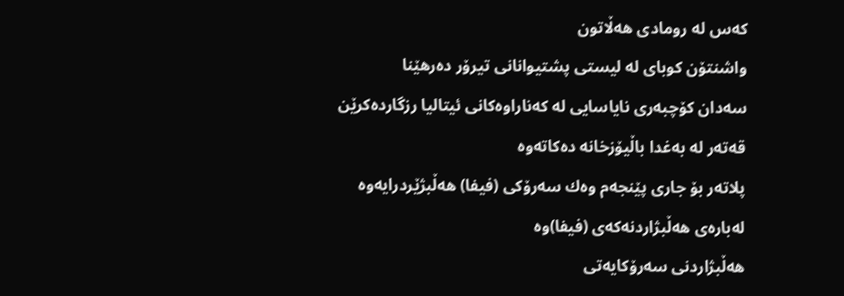كەس لە رومادی هەڵاتون
واشنتۆن كوبای لە لیستی پشتیوانانی تیرۆر دەرهێنا
سەدان كۆچبەری نایاسایی لە كەناراوەكانی ئیتالیا رزگاردەكرێن
قەتەر لە بەغدا باڵیۆزخانە دەكاتەوە
پلاتەر بۆ جاری پێنجەم وەك سەرۆكی (فیفا) هەڵبژێردرایەوە
لەبارەی هەڵبژاردنەكەی (فیفا)وە
هەڵبژاردنی سەرۆكایەتی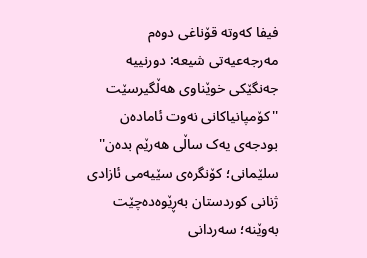فیفا كەوتە قۆناغی دوەم
مەرجەعیەتی شیعە: دورنییە جەنگێكی خوێناوی هەڵگیرسێت
''کۆمپانیاکانی نەوت ئامادەن بودجەی یەک ساڵی هەرێم بدەن''
سلێمانی؛ كۆنگرەی سێیەمی ئازادی ژنانی كوردستان بەڕێوەدەچێت
بەوێنە؛ سەردانی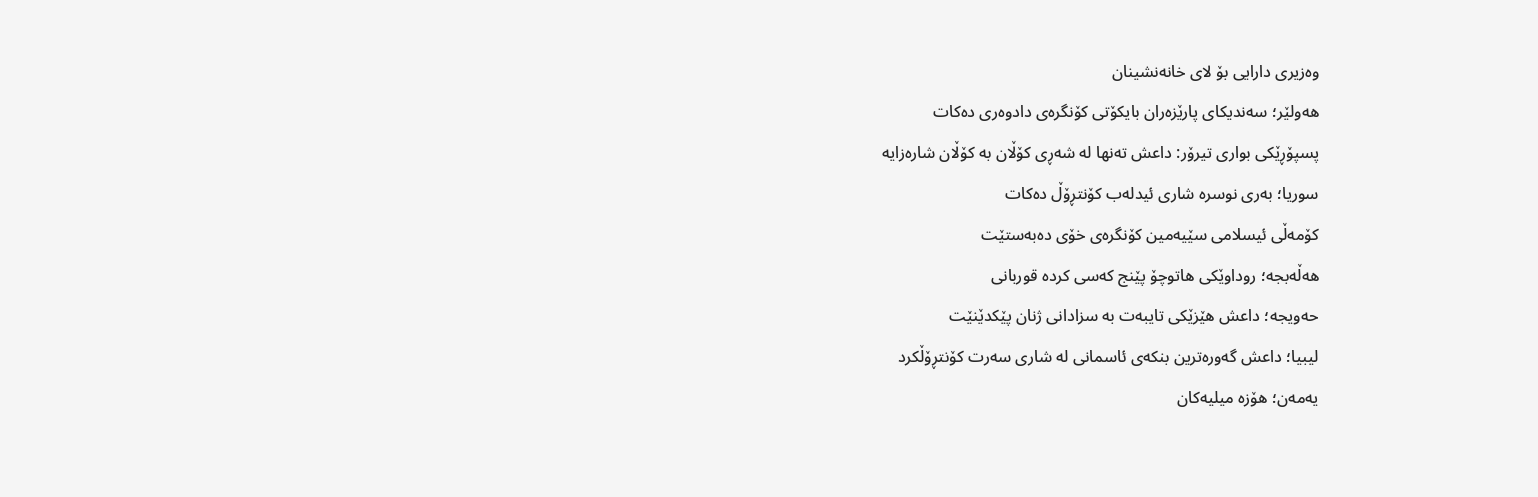وەزیری دارایی بۆ لای خانەنشینان
هەولێر؛ سەندیكای پارێزەران بایكۆتی كۆنگرەی دادوەری دەكات
پسپۆڕێكی بواری تیرۆر: داعش تەنها لە شەڕی كۆڵان بە كۆڵان شارەزایە
سوریا؛ بەری نوسرە شاری ئیدلەب كۆنتڕۆڵ دەكات
كۆمەڵی ئیسلامی سێیەمین كۆنگرەی خۆی دەبەستێت
هەڵەبجە؛ روداوێکی هاتوچۆ پێنج کەسی کردە قوربانی
حەویجە؛ داعش هێزێكی تایبەت بە سزادانی ژنان پێكدێنێت
لیبیا؛ داعش گەورەترین بنكەی ئاسمانی لە شاری سەرت کۆنتڕۆڵکرد
یەمەن؛ هۆزە میلیەكان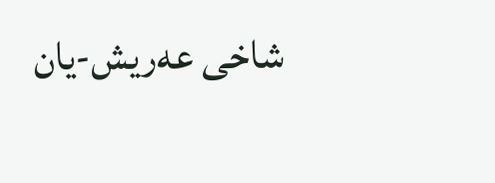شاخی عەریش-یان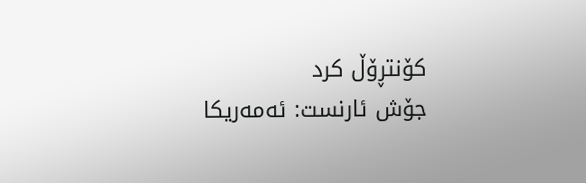كۆنتڕۆڵ كرد
جۆش ئارنست: ئەمەریكا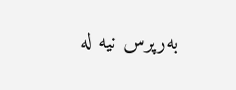بەرپرس نیە لە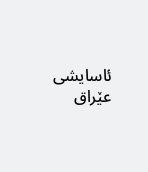ئاسایشی عێراق